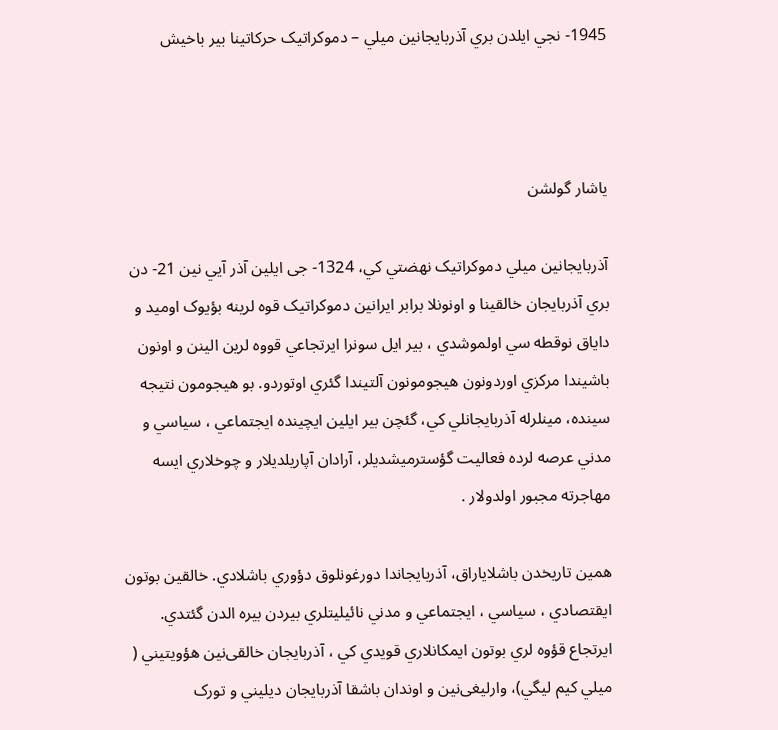1945- نجي ايلدن بري آذربايجانين ميلي – دموکراتيک حرکاتينا بير باخيش



ياشار گولشن

آذربايجانين ميلي‌ دموکراتيک نهضتي‌ کي،‌ 1324- جى ايلين آذر آيي‌ نين 21- دن بري آذربايجان خالقينا و اونونلا برابر ايرانين دموکراتيک قوه لرينه بؤيوک اوميد و داياق نوقطه سي‌ اولموشدي ، بير‌ ايل سونرا ايرتجاعي‌ قووه لرين الينن و اونون باشيندا مرکزي اوردونون هيجومونون آلتيندا گئري اوتوردو. بو هيجومون نتيجه سينده، مينلرله آذربايجانلي‌ کي، گئچن بير ايلين ايچينده ايجتماعي ، سياسي‌ و مدني‌ عرصه لرده فعاليت گؤسترميشديلر، آرادان آپاريلديلار و چوخلاري ايسه مهاجرته مجبور اولدولار .

همين تاريخدن باشلاياراق، آذربايجاندا دورغونلوق دؤوري باشلادي. خالقين بوتون ايقتصادي ، سياسي‌ ، ايجتماعي‌ و مدني‌ نائيليتلري بيردن بيره الدن گئتدي. ايرتجاع قؤوه لري بوتون ايمکانلاري قويدي کي‌ ، آذربايجان خالقى‌نين هؤويتيني‌ ( ميلي کيم ليگي)، وارليغى‌نين و اوندان باشقا آذربايجان ديليني‌ و تورک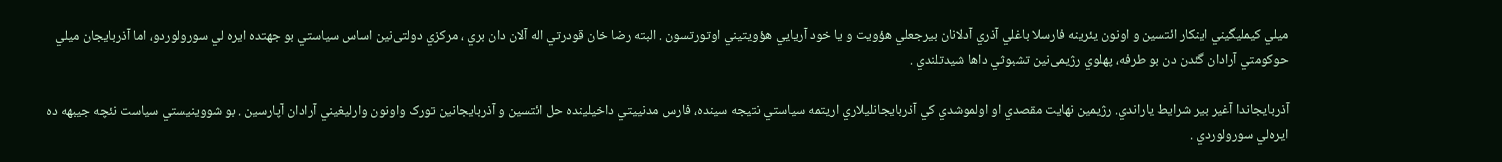ميلي‌ کيمليگيني‌ اينکار ائتسين و اونون يئرينه فارسلا باغلي‌ آذري آدلانان بيرجعلي‌ هؤويت و يا خود آريايي‌ هؤويتيني اوتورتسون . البته رضا خان قودرتي‌ اله آلان دان بري ، مرکزي دولتى‌نين اساس سياستي‌ بو جهتده ايره لي‌ سورولوردو، اما آذربايجان ميلي‌ حوکومتي‌ آرادان گئدن دن بو طرفه، پهلوي رژيمى‌نين تشبوثي‌ داها شيدتلندي .

آذربايجاندا آغير بير شرايط ياراندي. رژيمين نهايت مقصدي او اولموشدي کي‌ آذربايجانليلاري‌ اريتمه سياستي‌ نتيجه سينده، فارس مدنييتي‌ داخيلينده حل ائتسين و آذربايجانين تورک واونون وارليغيني‌ آرادان آپارسين . بو شووينيستي‌ سياست نئچه جيبهه ده ايره‌لي‌ سورولوردي .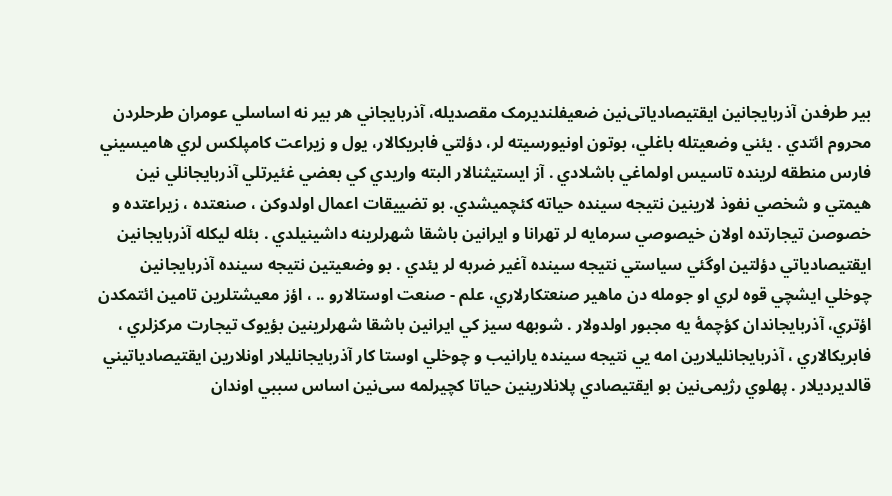بير طرفدن آذربايجانين ايقتيصادياتى‌نين ضعيفلنديرمک مقصديله، آذربايجاني‌ هر بير نه‌ اساسلي‌ عومران طرحلردن محروم ائتدي . يئني‌ وضعيتله باغلي‌، بوتون اونيورسيته لر، دؤلتي‌ فابريکالار، يول و زيراعت کامپلکس لري هاميسيني فارس منطقه لرينده تاسيس اولماغي‌ باشلادي . آز ايستيثنالار البته واريدي کي‌ بعضي غئيرتلي‌ آذربايجانلي‌ نين هيمتي‌ و شخصي‌ نفوذ لارينين نتيجه سينده حياته کئچميشدي. بو تضييقات اعمال اولدوکن ، صنعتده ، زيراعتده و خصوصن تيجارتده اولان خيصوصي‌ سرمايه لر تهرانا و ايرانين باشقا شهرلرينه داشينيلدي . بئله ليکله آذربايجانين ايقتيصادياتي‌ دؤلتين اوگئي‌ سياستي‌ نتيجه سينده آغير ضربه لر يئدي . بو وضعيتين نتيجه سينده آذربايجانين چوخلي‌ ايشچي‌ قوه لري او جومله دن ماهير صنعتکارلاري، علم - صنعت اوستالارو .. ، اؤز معيشتلرين تامين ائتمکدن اؤتري، آذربايجاندان کؤچمهٔ يه مجبور اولدولار . شوبهه سيز کي‌ ايرانين باشقا شهرلرينين بؤيوک تيجارت مرکزلري ، فابريکالاري ، آذربايجانليلارين امه يي‌ نتيجه سينده يارانيب و چوخلي‌ اوستا کار آذربايجانليلار اونلارين ايقتيصادياتيني‌ قالديرديلار . پهلوي رژيمى‌نين بو ايقتيصادي پلانلارينين حياتا کچيرلمه سى‌نين اساس سببي‌ اوندان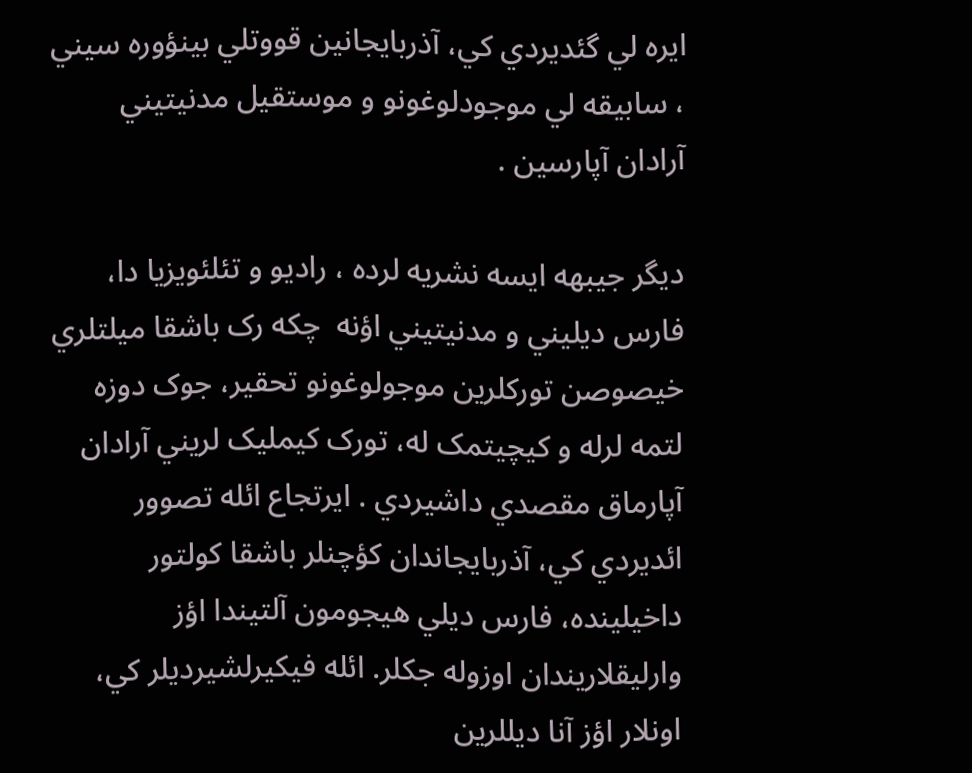ايره لي‌ گئديردي کي‌، آذربايجانين قووتلي‌ بينؤوره سيني‌ ، سابيقه لي‌ موجودلوغونو و موستقيل مدنيتيني‌ آرادان آپارسين .

ديگر جيبهه ايسه نشريه لرده ، راديو و تئلئويزيا دا، فارس ديليني‌ و مدنيتيني‌ اؤنه  چکه رک باشقا ميلتلري خيصوصن تورکلرين موجولوغونو تحقير، جوک دوزه لتمه لرله و کيچيتمک له، تورک کيمليک لريني‌ آرادان آپارماق مقصدي داشيردي . ايرتجاع ائله تصوور ائديردي کي‌، آذربايجاندان کؤچنلر باشقا کولتور داخيلينده، فارس ديلي‌ هيجومون آلتيندا اؤز وارليقلاريندان اوزوله جکلر. ائله فيکيرلشيرديلر کي،‌ اونلار اؤز آنا ديللرين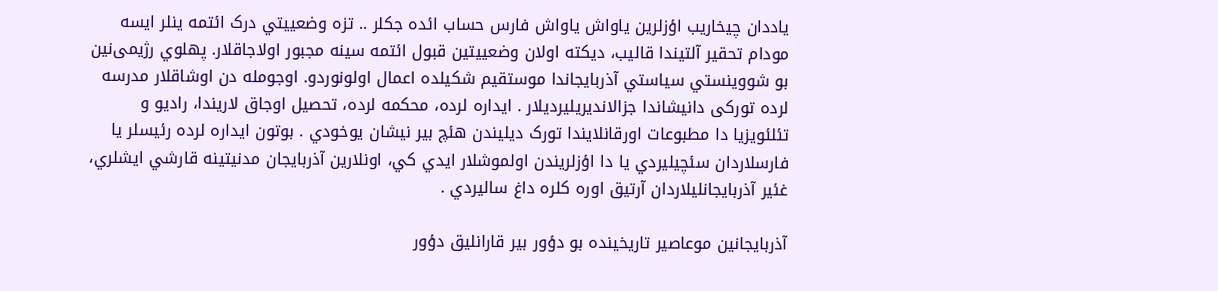ياددان چيخاريب اؤزلرين ياواش ياواش فارس حساب ائده جکلر .. تزه وضعييتي‌ درک ائتمه ينلر ايسه مودام تحقير آلتيندا قاليب، ديکته اولان وضعييتين قبول ائتمه سينه مجبور اولاجاقلار. پهلوي رژيمى‌نين بو شووينستي‌ سياستي‌ آذربايجاندا موستقيم شکيلده اعمال اولونوردو. اوجومله دن اوشاقلار مدرسه لرده تورکى‌ دانيشاندا جزالانديريليرديلار . ايداره لرده، محکمه لرده، تحصيل اوجاق لاريندا، راديو و تئلئويزيا دا مطبوعات اورقانلايندا تورک‌ ديليندن هئچ بير نيشان يوخودي . بوتون ايداره لرده رئيسلر يا فارسلاردان سئچيليردي يا دا اؤزلريندن اولموشلار ايدي کي‌، اونلارين آذربايجان مدنيتينه قارشي‌ ايشلري، غئير آذربايجانليلاردان آرتيق اوره کلره داغ ساليردي .

آذربايجانين موعاصير تاريخينده بو دؤور بير قارانليق دؤور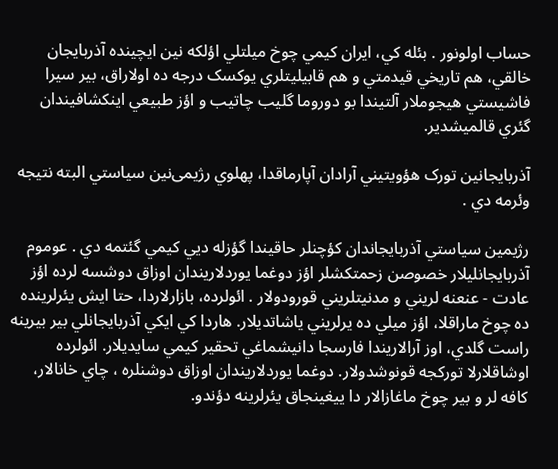حساب اولونور . بئله کي،‌ ايران کيمي چوخ ميلتلي‌ اؤلکه نين ايچينده آذربايجان خالقي،‌ هم تاريخي‌ قيدمتي و‌ هم قابيليتلري يوکسک درجه ده اولاراق، بير سيرا فاشيستي‌ هيجوملار آلتيندا بو دوروما گليب چاتيب و اؤز طبيعي‌ اينکشافيندان گئري قالميشدير.

آذربايجانين تورک هؤويتيني‌ آرادان آپارماقدا، پهلوي رژيمى‌نين سياستي‌ البته نتيجه وئرمه دي .

رژيمين سياستي‌ آذربايجاندان کؤچنلر حاقيندا گؤزله ديي کيمي‌ گئتمه دي . عوموم آذربايجانليلار خصوصن زحمتکشلر اؤز دوغما يوردلاريندان اوزاق دوشسه لرده اؤز عادت - عنعنه لريني‌ و مدنيتلريني‌ قورودولار . ائولرده، بازارلاردا، حتا ايش يئرلرينده ده چوخ ماراقلا، اؤز ميلي‌ ده يرلريني‌ ياشاتديلار. هاردا کي‌ ايکي‌ آذربايجانلي‌ بير‌ بيرينه راست گلدي، اوز آرالاريندا فارسجا دانيشماغي‌ تحقير کيمي‌ سايديلار. ائولرده اوشاقلارلا تورکجه قونوشدولار. دوغما يوردلاريندان اوزاق دوشنلره ، چاي خانالار، کافه لر و بير چوخ ماغازالار دا ييغينجاق يئرلرينه دؤندو.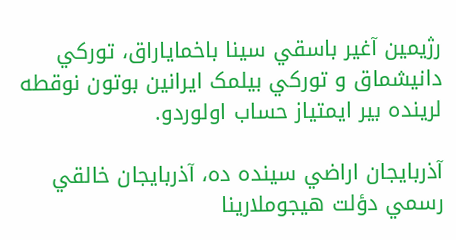رژيمين آغير باسقي‌ سينا باخماياراق، تورکي‌ دانيشماق و تورکي‌ بيلمک ايرانين بوتون نوقطه لرينده بير ايمتياز حساب اولوردو.

آذربايجان اراضي سينده ده، آذربايجان خالقي‌ رسمي‌ دؤلت هيجوملارينا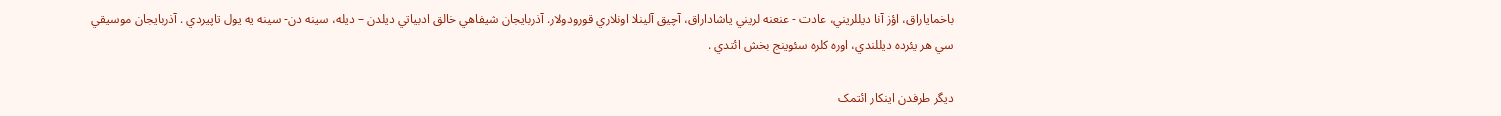باخماياراق، اؤز آنا ديللريني، عادت - عنعنه لريني‌ ياشاداراق، آچيق آلينلا اونلاري قورودولار. آذربايجان شيفاهي‌ خالق ادبياتي‌ ديلدن – ديله، سينه دن- سينه يه يول تاپيردي . آذربايجان موسيقي‌ سي‌ هر يئرده ديللندي، اوره کلره سئوينج بخش ائتدي .

ديگر طرفدن اينکار ائتمک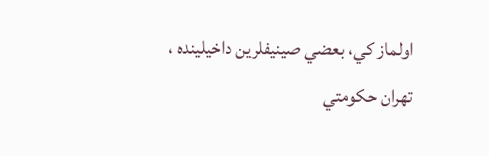اولماز کي،‌ بعضي‌ صينيفلرين داخيلينده ، تهران حکومتي‌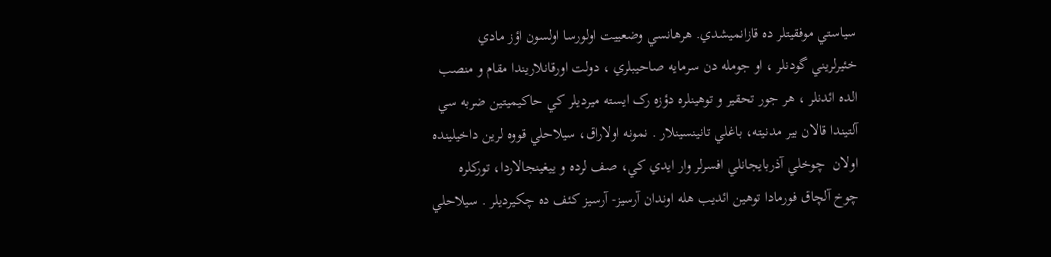سياستي‌ موفقيتلر ده قازانميشدي. هرهانسي‌ وضعييت اولورسا اولسون اؤز مادي خئيرلريني‌ گودنلر ، او جومله دن سرمايه صاحيبلري ، دولت اورقانلاريندا مقام و منصب الده ائدنلر ، هر جور تحقير و توهينلره دؤزه رک ايسته ميرديلر کي‌ حاکيميتين ضربه سي‌ آلتيندا قالان بير مدنيته، باغلي‌ تانينسينلار . نمونه اولاراق، سيلاحلي‌ قووه لرين داخيلينده اولان  چوخلي‌ آذربايجانلي‌ افسرلر وار ايدي کي‌، صف لرده و ييغينجالاردا، تورکلره چوخ آلچاق فورمادا توهين ائديب هله اوندان آرسيز- آرسيز کئف ده چکيرديلر . سيلاحلي‌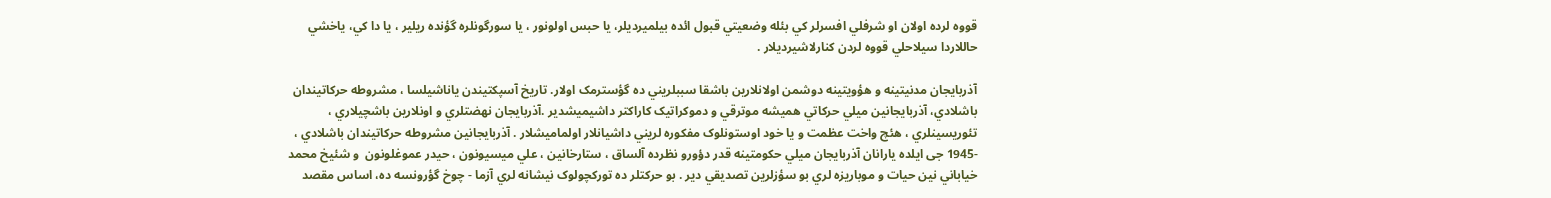قووه لرده اولان او شرفلي‌ افسرلر کي‌ بئله وضعيتي‌ قبول ائده بيلميرديلر، يا حبس اولونور ، يا سورگونلره گؤنده ريلير ، يا دا کي،‌ ياخشي‌ حاللاردا سيلاحلي‌ قووه لردن کنارلاشيرديلار .

آذربايجان مدنيتينه و هؤويتينه دوشمن اولانلارين باشقا سببلريني ده گؤسترمک اولار. تاريخ آسپکتيندن ياناشيلسا ، مشروطه حرکاتيندان باشلادي، آذربايجانين ميلي‌ حرکاتي‌ هميشه موترقي‌ و دموکراتيک کاراکتر داشيميشدير .آذربايجان نهضتلري و اونلارين باشچيلاري ، تئوريسينلري ، هئچ واخت عظمت و يا خود اوستونلوک مفکوره لريني‌ داشيانلار اولماميشلار . آذربايجانين مشروطه حرکاتيندان باشلادي ، -1945 جى ايلده يارانان آذربايجان ميلي‌ حکومتينه قدر دؤورو نظرده آلساق ، ستارخانين ، علي‌ ميسيونون ، حيدر عموغلونون  و شئيخ محمد خياباني‌ نين حيات و موباريزه لري بو سؤزلرين تصديقي دير . بو حرکتلر ده تورکچولوک نيشانه لري آزما - چوخ گؤرونسه ده، اساس مقصد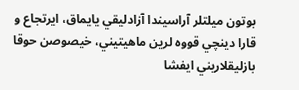بوتون ميلتلر آراسيندا آزادليقي‌ يايماق، ايرتجاع و قارا دينچي‌ قووه لرين ماهيتيني،‌ خيصوصن حوقا بازليقلاريني‌ ايفشا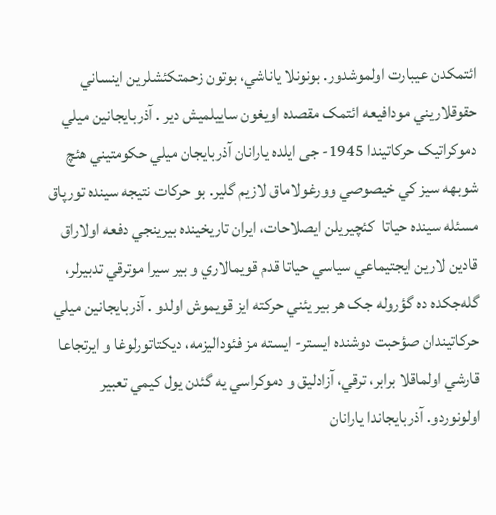ائتمکدن عيبارت اولموشدور. بونونلا ياناشي‌، بوتون زحمتکئشلرين اينساني‌ حقوقلاريني‌ مودافيعه ائتمک مقصده اويغون ساييلميش دير . آذربايجانين ميلي‌ دموکراتيک حرکاتيندا 1945- جى ايلده يارانان آذربايجان ميلي‌ حکومتيني‌ هئچ شوبهه سيز کي‌ خيصوصي‌ وورغولاماق لازيم گلير. بو حرکات نتيجه سينده تورپاق مسئله سينده حياتا  کئچيريلن ايصلاحات، ايران تاريخينده بيرينجي‌ دفعه اولاراق قادين لارين ايجتيماعي‌ سياسي‌ حياتا قدم قويمالاري و بير سيرا موترقي‌ تدبيرلر، گله‌جکده ده گؤروله جک هر بير يئني‌ حرکته ايز قويموش اولدو . آذربايجانين ميلي‌ حرکاتيندان صؤحبت دوشنده ايستر- ايسته مز فئوداليزمه، ديکتاتورلوغا و ايرتجاعا قارشي‌ اولماقلا برابر، ترقي، آزادليق و دموکراسي‌ يه گئدن يول کيمي‌ تعبير اولونوردو. آذربايجاندا يارانان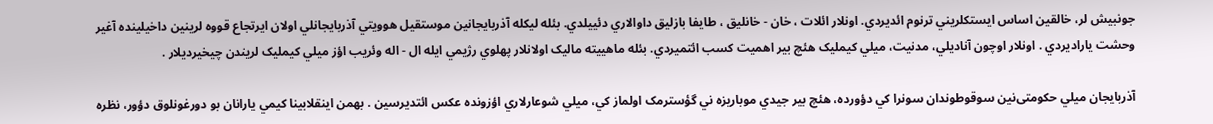جونبيش لر، خالقين اساس ايستکلريني‌ ترنوم ائديردي. اونلار ائلات ، خان - خانليق ، طايفا بازليق داوالاري دئييلدي. بئله ليکله آذربايجانين موستقيل هوويتي‌ آذربايجانلي‌ اولان ايرتجاع قووه لرينين داخيلينده آغير وحشت ياراديردي . اونلار اوچون آناديلي، مدنيت، ميلي‌ کيمليک هئچ بير اهميت کسب ائتميردي. بئله ماهييته ماليک اولانلار پهلوي رژيمي‌ ايله ال - اله وئريب اؤز ميلي‌ کيمليک لريندن چيخيرديلار .

آذربايجان ميلي‌ حکومتى‌نين سوقوطوندان سونرا کي‌ دؤورده، هئچ بير جيدي موباريزه ني‌ گؤسترمک اولماز کي،‌ ميلي‌ شوعارلاري اؤزونده عکس ائتديرسين . بهمن اينقلابينا کيمي‌ يارانان بو دورغونلوق دؤور، نظره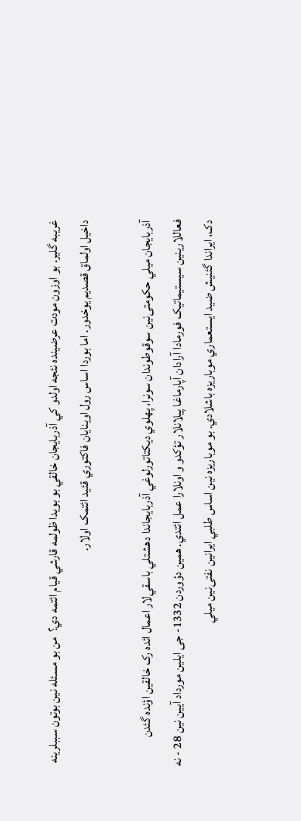غريبه گلير. بو اوزون مودت عرضينده نئجه اولدو کي‌ آذربايجان خالقي‌ بو بويدا ظولمه قارشي‌ قيام ائتمه دي؟  من بو مسئله نين بوتون سببلرينه داخيل اولماق قصديم يوخدور. اما بوردا اساس رول اوينايان فاکتوري قئيد ائتمک اولار.

آذربايجان ميلي‌ حکومتى‌نين سوقوطوندان سونرا، پهلوي ديکتاتورلوغي‌ آذربايجاندا دهشتلي‌ باسقي‌لار اعمال ائده رک خالقين اؤنده گئدن فعاللارينين سيستيماتيک فورمادا آرادان آپارماغا پيلانلار تؤکدو و اونلارا عمل ائتدي. همين دؤوردن 1332- جى ايلين مورداد آيين نين 28 - نه دک، ايراندا گئنيش ضيد ايستعماري موباريزه باشلادي. بو موباريزه نين اساس طلبي‌ ايرانين نفتى‌نين ميلي‌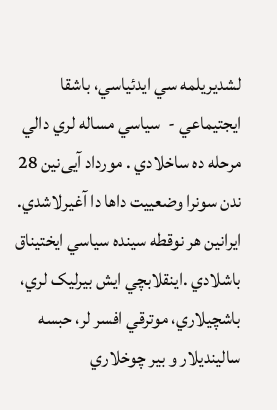لشديريلمه سي‌ ايدئياسي، باشقا ايجتيماعي -  سياسي‌ مساله لري دالي‌ مرحله ده ساخلادي . مورداد آيى‌نين 28 ندن سونرا وضعييت داها دا آغيرلاشدي. ايرانين هر نوقطه سينده سياسي‌ ايختيناق باشلادي .اينقلابچي‌ ايش بيرليک لري، باشچيلاري، موترقي‌ افسر لر، حبسه سالينديلار و بير چوخلاري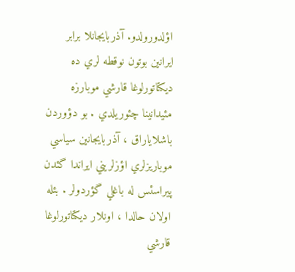اؤلدورولدو. آذربايجانلا برابر ايرانين بوتون نوقطه لري ده ديکتاتورلوغا قارشي‌ موبارزه مئيدانينا چئوريلدي . بو دؤوردن باشلاياراق ، آذربايجانين سياسي‌ موباريزلري اؤزلريني‌ ايراندا گئدن پيراسئس له باغلي‌ گؤردولر . بئله اولان حالدا ، اونلار ديکتاتورلوغا قارشي‌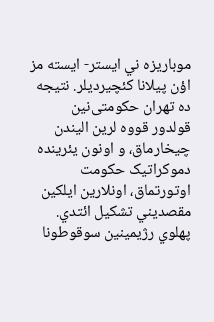موباريزه ني‌ ايستر- ايسته مز اؤن پيلانا کئچيرديلر. نتيجه ده تهران حکومتى‌نين‌ قولدور قووه لرين اليندن چيخارماق، و اونون يئرينده دموکراتيک حکومت اوتورتماق، اونلارين ايلکين مقصديني‌ تشکيل ائتدي. پهلوي رژيمينين سوقوطونا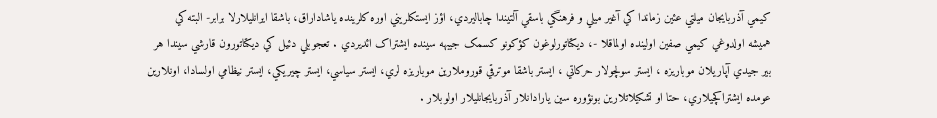کيمي‌ آذربايجان ميلتي‌ عئين زماندا کي آغير ميلي‌ و فرهنگي‌ باسقي‌ آلتيندا چاباليردي، اؤز ايستکلريني‌ اوره کلرينده ياشاداراق، باشقا ايرانليلارلا برابر- البته کي‌ هميشه اولدوغي‌ کيمي صفين اولينده اولماقلا -، ديکتاتورلوغون کؤکونو کسمک جيبهه سينده ايشتراک ائديردي . تعجوبلي‌ دئيل کي‌ ديکتاتورون قارشي‌ سيندا هر بير جيدي آپاريلان موباريزه ، ايستر سولچولار حرکاتي ، ايستر باشقا موترقي قوروملارين موباريزه لري، ايستر سياسي، ايستر چيريکي‌، ايستر نيظامي‌ اولسادا، اونلارين عومده ايشتراکچيلاري، حتا او تشکيلاتلارين بونؤوره سين يارادانلار آذربايجانليلار اولوبلار .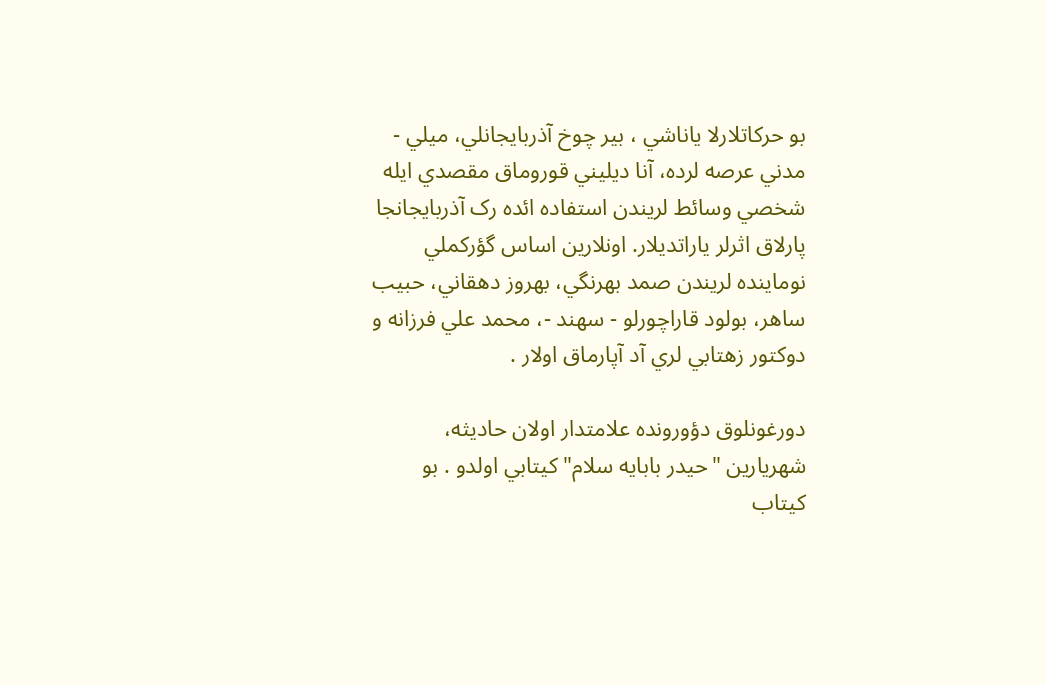بو حرکاتلارلا ياناشي‌ ، بير چوخ آذربايجانلي،‌ ميلي - مدني‌ عرصه لرده، آنا ديليني‌ قوروماق مقصدي ايله شخصي‌ وسائط لريندن استفاده ائده ‌رک آذربايجانجا پارلاق اثرلر ياراتديلار. اونلارين اساس گؤرکملي‌ نوماينده لريندن صمد بهرنگي‌، بهروز دهقاني، حبيب ساهر، بولود قاراچورلو - سهند -، محمد علي‌ فرزانه و دوکتور زهتابي‌ لري آد آپارماق اولار .

دورغونلوق دؤورونده علامتدار اولان حاديثه، شهريارين "حيدر بابايه سلام" کيتابي‌ اولدو . بو کيتاب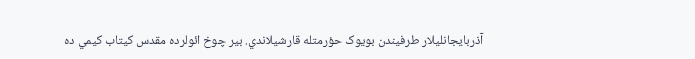آذربايجانليلار طرفيندن بويوک حؤرمتله قارشيلاندي. بير چوخ ائولرده مقدس کيتاب کيمي‌ ده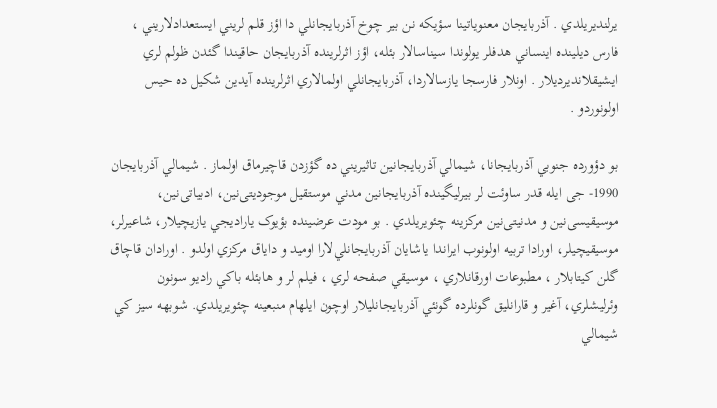يرلنديريلدي . آذربايجان معنوياتينا سؤيکه نن بير چوخ آذربايجانلي دا اؤز قلم لريني ايستعدادلاريني‌ ، فارس ديلينده اينساني‌ هدفلر يولوندا سيناسالار بئله، اؤز اثرلرينده آذربايجان حاقيندا گئدن ظولم لري ايشيقلانديرديلار . اونلار فارسجا يازسالاردا، آذربايجانلي‌ اولمالاري اثرلرينده آيدين شکيل ده حيس اولونوردو .

بو دؤورده جنوبي‌ آذربايجانا، شيمالي‌ آذربايجانين تاثيريني‌ ده گؤزدن قاچيرماق اولماز . شيمالي‌ آذربايجان 1990- جى ايله قدر ساوئت لر بيرليگينده آذربايجانين مدني‌ موستقيل موجوديتى‌نين، ادبياتى‌نين‌، موسيقيسى‌نين‌ و مدنيتى‌نين مرکزينه چئويريلدي . بو مودت عرضينده بؤيوک ياراديجي‌ يازيچيلار، شاعيرلر، موسيقيچيلر، اورادا تربيه اولونوب ايراندا ياشايان آذربايجانلي‌لارا اوميد و داياق مرکزي اولدو . اورادان قاچاق گلن کيتابلار ، مطبوعات اورقانلاري ، موسيقي‌ صفحه لري ، فيلم لر و هابئله باکي‌ راديو سونون وئرليشلري،‌ آغير و قارانليق گونلرده گونئي‌ آذربايجانليلار اوچون ايلهام منبعينه چئويريلدي. شوبهه سيز کي‌ شيمالي‌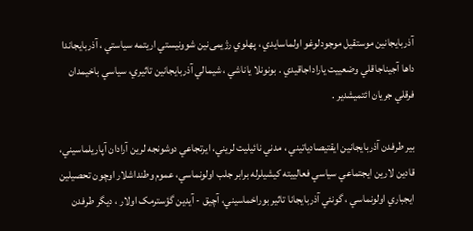آذربايجانين موستقيل موجودلوغو اولماسايدي ، پهلوي رژيمى‌نين شوونيستي‌ اريتمه سياستي‌ ، آذربايجاندا داها آجيناجاقلي‌ وضعييت ياراداجاقيدي . بونونلا ياناشي‌ ، شيمالي‌ آذربايجانين تاثيري، سياسي‌ باخيمدان فرقلي‌ جريان ائتميشدير .

بير طرفدن آذربايجانين ايقتيصادياتيني‌ ، مدني نائيليت لريني،‌ ايرتجاعي‌ دوشونجه لرين آرادان آپاريلماسيني، قادين لارين ايجتماعي‌ سياسي‌ فعالييته کيشيلرله برابر جلب اولونماسي، عموم وطنداشلار اوچون تحصيلين ايجباري اولونماسي‌ ، گونئي آذربايجانا تاثير بوراخماسيني،‌ آچيق - آيدين گؤسترمک اولار ، ديگر طرفدن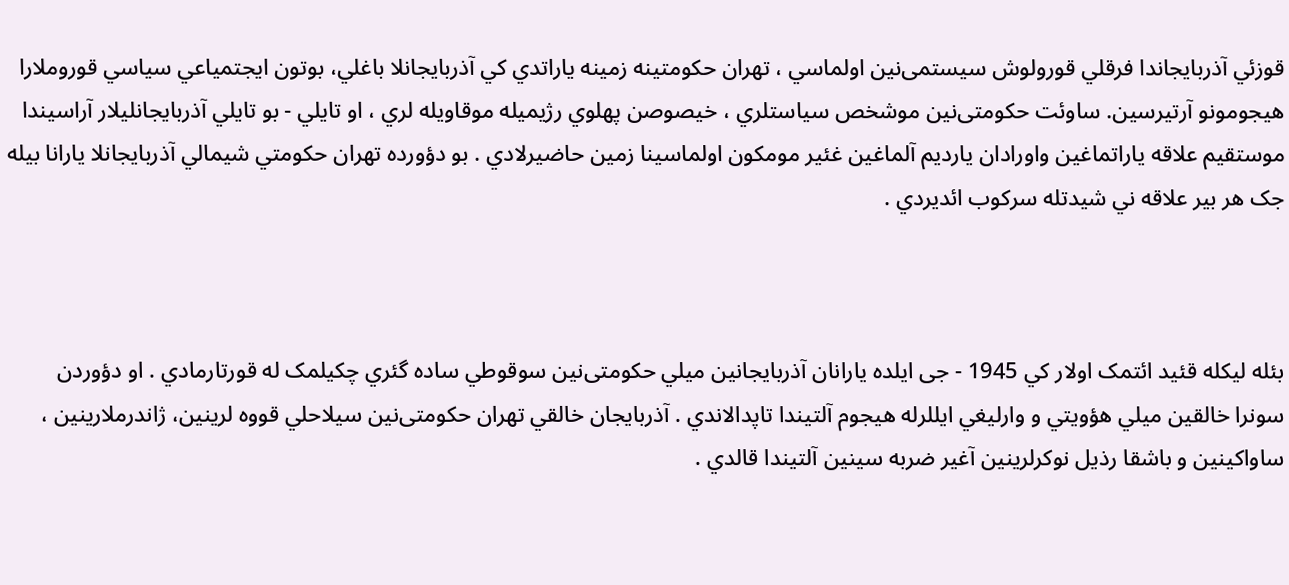قوزئي آذربايجاندا فرقلي‌ قورولوش سيستمى‌نين اولماسي‌ ، تهران حکومتينه زمينه ياراتدي کي‌ آذربايجانلا باغلي،‌ بوتون ايجتمياعي‌ سياسي‌ قوروملارا هيجومونو آرتيرسين. ساوئت حکومتى‌نين موشخص سياستلري‌ ، خيصوصن پهلوي رژيميله موقاويله لري ، او تايلي‌ - بو تايلي‌ آذربايجانليلار آراسيندا موستقيم علاقه ياراتماغين واورادان يارديم آلماغين غئير مومکون اولماسينا زمين حاضيرلادي . بو دؤورده تهران حکومتي‌ شيمالي‌ آذربايجانلا يارانا بيله جک هر بير علاقه ني‌ شيدتله سرکوب ائديردي .



بئله ليکله قئيد ائتمک اولار کي‌ 1945 - جى ايلده يارانان آذربايجانين ميلي‌ حکومتى‌نين سوقوطي ساده گئري چکيلمک له قورتارمادي . او دؤوردن سونرا خالقين ميلي هؤويتي و وارليغي‌ ايللرله هيجوم آلتيندا تاپدالاندي . آذربايجان خالقي تهران حکومتى‌نين سيلاحلي‌ قووه لرينين، ژاندرملارينين ، ساواکينين و باشقا رذيل نوکرلرينين آغير ضربه سينين آلتيندا قالدي .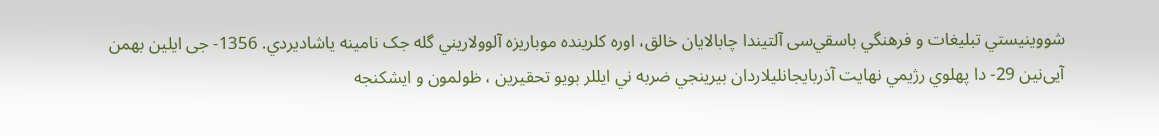شووينيستي‌ تبليغات و فرهنگي‌ باسقي‌‌سى آلتيندا چابالايان خالق، اوره کلرينده موباريزه آلوولاريني‌ گله جک نامينه ياشاديردي. 1356- جى ايلين بهمن آيى‌نين 29- دا پهلوي رژيمي نهايت آذربايجانليلاردان بيرينجي‌ ضربه ني‌ ايللر بويو تحقيرين ، ظولمون و ايشکنجه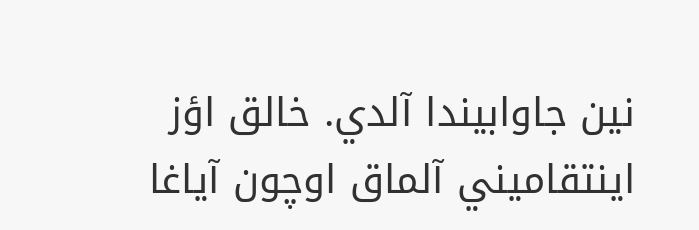نين جاوابيندا آلدي. خالق اؤز اينتقاميني‌ آلماق اوچون آياغا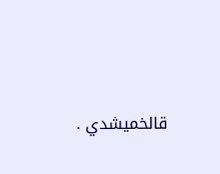قالخميشدي .